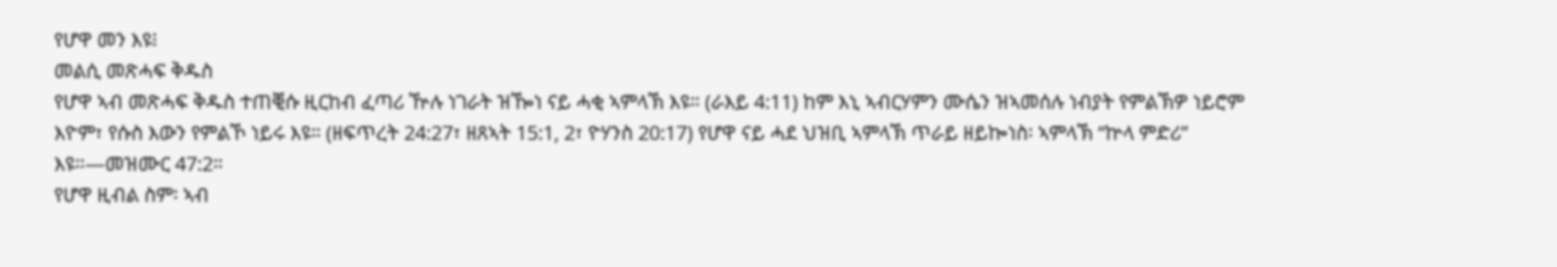የሆዋ መን እዩ፧
መልሲ መጽሓፍ ቅዱስ
የሆዋ ኣብ መጽሓፍ ቅዱስ ተጠቒሱ ዚርከብ ፈጣሪ ዅሉ ነገራት ዝዀነ ናይ ሓቂ ኣምላኽ እዩ። (ራእይ 4:11) ከም እኒ ኣብርሃምን ሙሴን ዝኣመሰሉ ነብያት የምልኽዎ ነይሮም እዮም፣ የሱስ እውን የምልኾ ነይሩ እዩ። (ዘፍጥረት 24:27፣ ዘጸኣት 15:1, 2፣ ዮሃንስ 20:17) የሆዋ ናይ ሓደ ህዝቢ ኣምላኽ ጥራይ ዘይኰነስ፡ ኣምላኽ “ኵላ ምድሪ” እዩ።—መዝሙር 47:2።
የሆዋ ዚብል ስም፡ ኣብ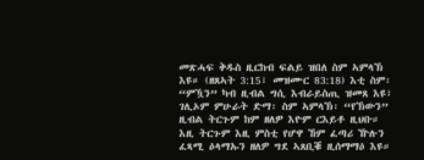መጽሓፍ ቅዱስ ዚርከብ ፍልይ ዝበለ ስም ኣምላኽ እዩ። (ዘጸኣት 3:15፣ መዝሙር 83:18) እቲ ስም፡ “ምዃን” ካብ ዚብል ግሲ እብራይስጢ ዝመጸ እዩ፣ ገሊኦም ምሁራት ድማ፡ ስም ኣምላኽ፡ “የኽውን” ዚብል ትርጉም ከም ዘለዎ እዮም ርእይቶ ዚህቡ። እዚ ትርጉም እዚ ምስቲ የሆዋ ኸም ፈጣሪ ዅሉን ፈጻሚ ዕላማኡን ዘለዎ ግደ ኣጸቢቑ ዚሰማማዕ እዩ።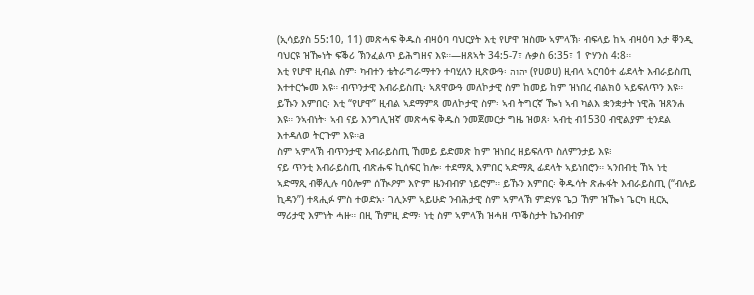(ኢሳይያስ 55:10, 11) መጽሓፍ ቅዱስ ብዛዕባ ባህርያት እቲ የሆዋ ዝስሙ ኣምላኽ፡ ብፍላይ ከኣ ብዛዕባ እታ ቐንዲ ባህርዩ ዝዀነት ፍቕሪ ኽንፈልጥ ይሕግዘና እዩ።—ዘጸኣት 34:5-7፣ ሉቃስ 6:35፣ 1 ዮሃንስ 4:8።
እቲ የሆዋ ዚብል ስም፡ ካብተን ቴትራግራማተን ተባሂለን ዚጽውዓ፡ יהוה (የሀወሀ) ዚብላ ኣርባዕተ ፊደላት እብራይስጢ እተተርጐመ እዩ። ብጥንታዊ እብራይስጢ፡ ኣጸዋውዓ መለኮታዊ ስም ከመይ ከም ዝነበረ ብልክዕ ኣይፍለጥን እዩ። ይኹን እምበር፡ እቲ “የሆዋ” ዚብል ኣደማምጻ መለኮታዊ ስም፡ ኣብ ትግርኛ ዀነ ኣብ ካልእ ቋንቋታት ነዊሕ ዝጸንሐ እዩ። ንኣብነት፡ ኣብ ናይ እንግሊዝኛ መጽሓፍ ቅዱስ ንመጀመርታ ግዜ ዝወጸ፡ ኣብቲ ብ1530 ብዊልያም ቲንደል እተዳለወ ትርጉም እዩ።a
ስም ኣምላኽ ብጥንታዊ እብራይስጢ ኸመይ ይድመጽ ከም ዝነበረ ዘይፍለጥ ስለምንታይ እዩ፧
ናይ ጥንቲ እብራይስጢ ብጽሑፍ ኪሰፍር ከሎ፡ ተደማጺ እምበር ኣድማጺ ፊደላት ኣይነበሮን። ኣንበብቲ ኸኣ ነቲ ኣድማጺ ብቐሊሉ ባዕሎም ሰዂዖም እዮም ዜንብብዎ ነይሮም። ይኹን እምበር፡ ቅዱሳት ጽሑፋት እብራይስጢ (“ብሉይ ኪዳን”) ተጻሒፉ ምስ ተወድአ፡ ገሊኦም ኣይሁድ ንብሕታዊ ስም ኣምላኽ ምድሃዩ ጌጋ ኸም ዝዀነ ጌርካ ዚርኢ ማሪታዊ እምነት ሓዙ። በዚ ኸምዚ ድማ፡ ነቲ ስም ኣምላኽ ዝሓዘ ጥቕስታት ኬንብብዎ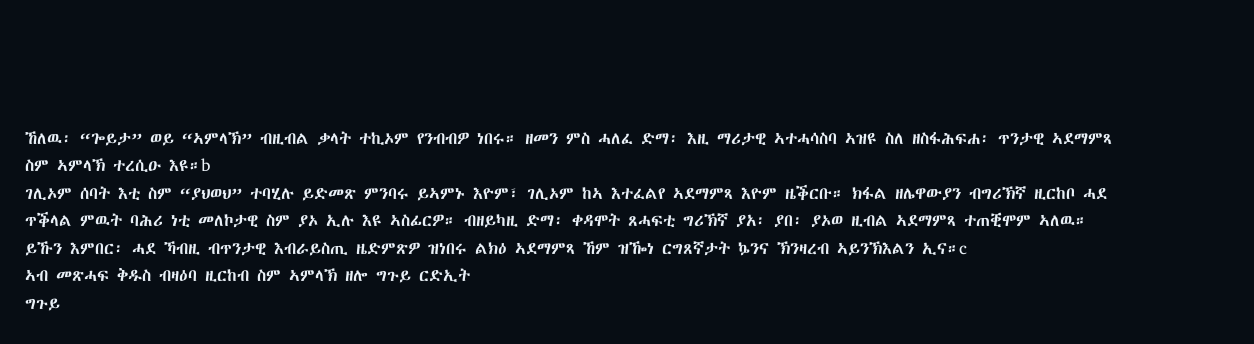ኸለዉ፡ “ጐይታ” ወይ “ኣምላኽ” ብዚብል ቃላት ተኪኦም የንብብዎ ነበሩ። ዘመን ምስ ሓለፈ ድማ፡ እዚ ማሪታዊ ኣተሓሳስባ ኣዝዩ ስለ ዘስፋሕፍሐ፡ ጥንታዊ ኣደማምጻ ስም ኣምላኽ ተረሲዑ እዩ።b
ገሊኦም ሰባት እቲ ስም “ያህወህ” ተባሂሉ ይድመጽ ምንባሩ ይኣምኑ እዮም፣ ገሊኦም ከኣ እተፈልየ ኣደማምጻ እዮም ዜቕርቡ። ክፋል ዘሌዋውያን ብግሪኽኛ ዚርከቦ ሓደ ጥቕላል ምዉት ባሕሪ ነቲ መለኮታዊ ስም ያኦ ኢሉ እዩ ኣስፊርዎ። ብዘይካዚ ድማ፡ ቀዳሞት ጸሓፍቲ ግሪኽኛ ያአ፡ ያበ፡ ያኦወ ዚብል ኣደማምጻ ተጠቒሞም ኣለዉ። ይኹን እምበር፡ ሓደ ኻብዚ ብጥንታዊ እብራይስጢ ዜድምጽዎ ዝነበሩ ልክዕ ኣደማምጻ ኸም ዝዀነ ርግጸኛታት ኴንና ኽንዛረብ ኣይንኽእልን ኢና።c
ኣብ መጽሓፍ ቅዱስ ብዛዕባ ዚርከብ ስም ኣምላኽ ዘሎ ግጉይ ርድኢት
ግጉይ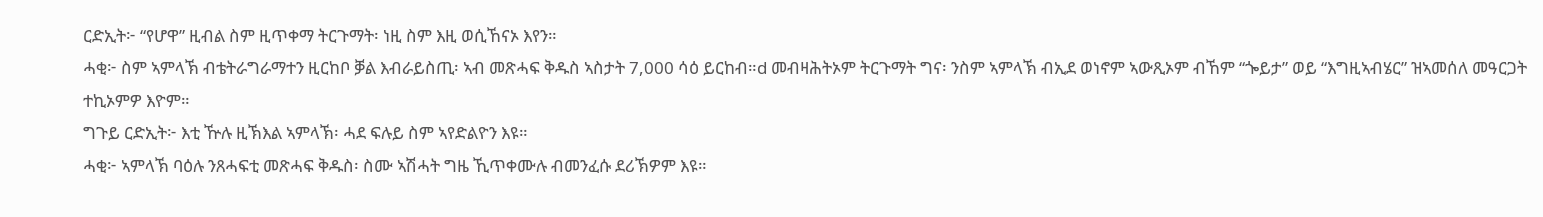ርድኢት፦ “የሆዋ” ዚብል ስም ዚጥቀማ ትርጉማት፡ ነዚ ስም እዚ ወሲኸናኦ እየን።
ሓቂ፦ ስም ኣምላኽ ብቴትራግራማተን ዚርከቦ ቓል እብራይስጢ፡ ኣብ መጽሓፍ ቅዱስ ኣስታት 7,000 ሳዕ ይርከብ።d መብዛሕትኦም ትርጉማት ግና፡ ንስም ኣምላኽ ብኢደ ወነኖም ኣውጺኦም ብኸም “ጐይታ” ወይ “እግዚኣብሄር” ዝኣመሰለ መዓርጋት ተኪኦምዎ እዮም።
ግጉይ ርድኢት፦ እቲ ዅሉ ዚኽእል ኣምላኽ፡ ሓደ ፍሉይ ስም ኣየድልዮን እዩ።
ሓቂ፦ ኣምላኽ ባዕሉ ንጸሓፍቲ መጽሓፍ ቅዱስ፡ ስሙ ኣሽሓት ግዜ ኺጥቀሙሉ ብመንፈሱ ደሪኽዎም እዩ።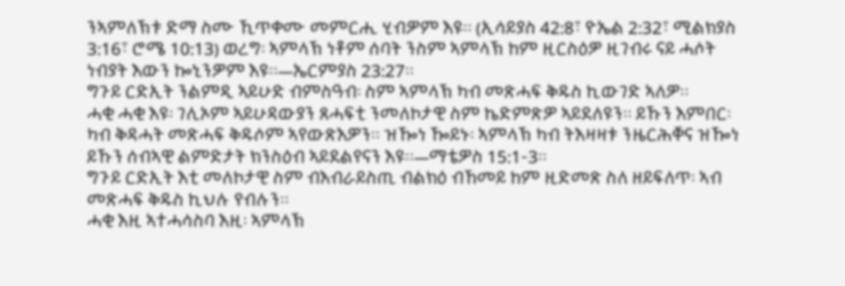ንኣምለኽቱ ድማ ስሙ ኺጥቀሙ መምርሒ ሂብዎም እዩ። (ኢሳይያስ 42:8፣ ዮኤል 2:32፣ ሚልክያስ 3:16፣ ሮሜ 10:13) ወረግ፡ ኣምላኽ ነቶም ሰባት ንስም ኣምላኽ ከም ዚርስዕዎ ዚገብሩ ናይ ሓሶት ነብያት እውን ኰኒንዎም እዩ።—ኤርምያስ 23:27።
ግጉይ ርድኢት ንልምዲ ኣይሁድ ብምስዓብ፡ ስም ኣምላኽ ካብ መጽሓፍ ቅዱስ ኪውገድ ኣለዎ።
ሓቂ ሓቂ እዩ፡ ገሊኦም ኣይሁዳውያን ጸሓፍቲ ንመለኮታዊ ስም ኬድምጽዎ ኣይደለዩን። ይኹን እምበር፡ ካብ ቅዳሓት መጽሓፍ ቅዱሶም ኣየውጽእዎን። ዝዀነ ዀይኑ፡ ኣምላኽ ካብ ትእዛዛቱ ንዜርሕቐና ዝዀነ ይኹን ሰብኣዊ ልምድታት ክንስዕብ ኣይደልየናን እዩ።—ማቴዎስ 15:1-3።
ግጉይ ርድኢት እቲ መለኮታዊ ስም ብእብራይስጢ ብልክዕ ብኸመይ ከም ዚድመጽ ስለ ዘይፍለጥ፡ ኣብ መጽሓፍ ቅዱስ ኪህሉ የብሉን።
ሓቂ እዚ ኣተሓሳስባ እዚ፡ ኣምላኽ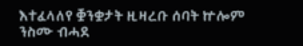እተፈላለየ ቛንቋታት ዚዛረቡ ሰባት ኵሎም ንስሙ ብሓደ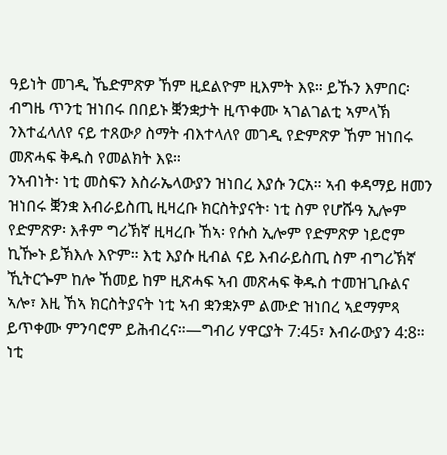ዓይነት መገዲ ኼድምጽዎ ኸም ዚደልዮም ዚእምት እዩ። ይኹን እምበር፡ ብግዜ ጥንቲ ዝነበሩ በበይኑ ቛንቋታት ዚጥቀሙ ኣገልገልቲ ኣምላኽ ንእተፈላለየ ናይ ተጸውዖ ስማት ብእተላለየ መገዲ የድምጽዎ ኸም ዝነበሩ መጽሓፍ ቅዱስ የመልክት እዩ።
ንኣብነት፡ ነቲ መስፍን እስራኤላውያን ዝነበረ እያሱ ንርአ። ኣብ ቀዳማይ ዘመን ዝነበሩ ቛንቋ እብራይስጢ ዚዛረቡ ክርስትያናት፡ ነቲ ስም የሆሹዓ ኢሎም የድምጽዎ፡ እቶም ግሪኽኛ ዚዛረቡ ኸኣ፡ የሱስ ኢሎም የድምጽዎ ነይሮም ኪዀኑ ይኽእሉ እዮም። እቲ እያሱ ዚብል ናይ እብራይስጢ ስም ብግሪኽኛ ኺትርጐም ከሎ ኸመይ ከም ዚጽሓፍ ኣብ መጽሓፍ ቅዱስ ተመዝጊቡልና ኣሎ፣ እዚ ኸኣ ክርስትያናት ነቲ ኣብ ቋንቋኦም ልሙድ ዝነበረ ኣደማምጻ ይጥቀሙ ምንባሮም ይሕብረና።—ግብሪ ሃዋርያት 7:45፣ እብራውያን 4:8።
ነቲ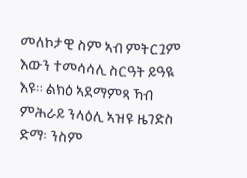መለኮታዊ ስም ኣብ ምትርጓም እውን ተመሳሳሊ ስርዓት ይዓዪ እዩ። ልክዕ ኣደማምጻ ኻብ ምሕራይ ንላዕሊ ኣዝዩ ዜገድስ ድማ፡ ንስም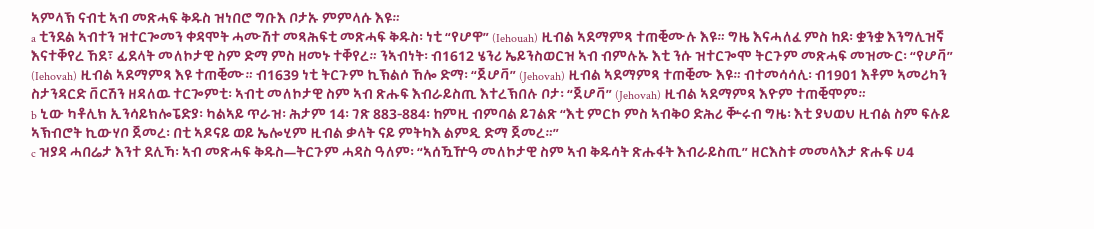ኣምላኽ ናብቲ ኣብ መጽሓፍ ቅዱስ ዝነበሮ ግቡእ ቦታኡ ምምላሱ እዩ።
a ቲንደል ኣብተን ዝተርጐመን ቀዳሞት ሓሙሽተ መጻሕፍቲ መጽሓፍ ቅዱስ፡ ነቲ “የሆዋ” (Iehouah) ዚብል ኣደማምጻ ተጠቒሙሉ እዩ። ግዜ እናሓለፈ ምስ ከደ፡ ቋንቋ እንግሊዝኛ እናተቐየረ ኸደ፣ ፊደላት መለኮታዊ ስም ድማ ምስ ዘመኑ ተቐየረ። ንኣብነት፡ ብ1612 ሄንሪ ኤይንስወርዝ ኣብ ብምሉኡ እቲ ንሱ ዝተርጐሞ ትርጉም መጽሓፍ መዝሙር፡ “የሆቫ” (Iehovah) ዚብል ኣደማምጻ እዩ ተጠቒሙ። ብ1639 ነቲ ትርጉም ኪኽልሶ ኸሎ ድማ፡ “ጀሆቫ” (Jehovah) ዚብል ኣደማምጻ ተጠቒሙ እዩ። ብተመሳሳሊ፡ ብ1901 እቶም ኣመሪካን ስታንዳርድ ቨርሽን ዘዳለዉ ተርጐምቲ፡ ኣብቲ መለኮታዊ ስም ኣብ ጽሑፍ እብራይስጢ እተረኽበሉ ቦታ፡ “ጀሆቫ” (Jehovah) ዚብል ኣደማምጻ እዮም ተጠቒሞም።
b ኒው ካቶሊክ ኢንሳይክሎፔድያ፡ ካልኣይ ጥራዝ፡ ሕታም 14፡ ገጽ 883-884፡ ከምዚ ብምባል ይገልጽ “እቲ ምርኮ ምስ ኣብቅዐ ድሕሪ ቝሩብ ግዜ፡ እቲ ያህወህ ዚብል ስም ፍሉይ ኣኽብሮት ኪውሃቦ ጀመረ፡ በቲ ኣዶናይ ወይ ኤሎሂም ዚብል ቃላት ናይ ምትካእ ልምዲ ድማ ጀመረ።”
c ዝያዳ ሓበሬታ እንተ ደሊኻ፡ ኣብ መጽሓፍ ቅዱስ—ትርጉም ሓዳስ ዓለም፡ “ኣሰዃዅዓ መለኮታዊ ስም ኣብ ቅዱሳት ጽሑፋት እብራይስጢ” ዘርእስቱ መመላእታ ጽሑፍ ሀ4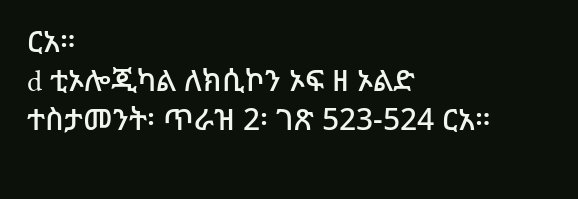ርአ።
d ቲኦሎጂካል ለክሲኮን ኦፍ ዘ ኦልድ ተስታመንት፡ ጥራዝ 2፡ ገጽ 523-524 ርአ።